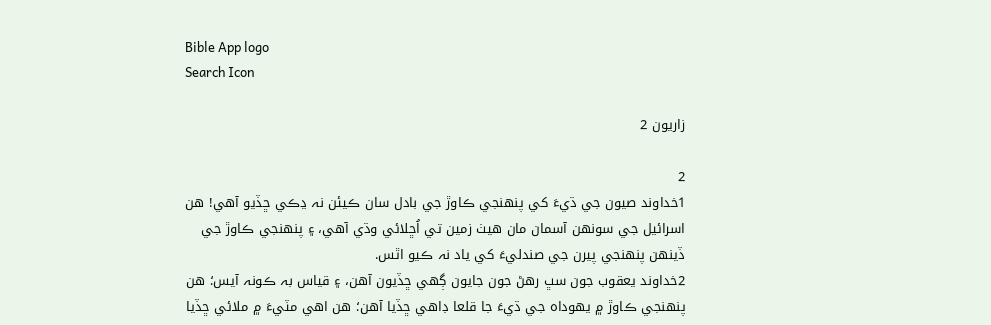Bible App logo
Search Icon

زاريون 2

2
1خداوند صيون جي ڌيءَ کي پنهنجي ڪاوڙ جي بادل سان ڪيئن نہ ڍڪي ڇڏيو آهي! هن اسرائيل جي سونهن آسمان مان هيٺ زمين تي اُڇلائي وڌي آهي، ۽ پنهنجي ڪاوڙ جي ڏينهن پنهنجي پيرن جي صندليءَ کي ياد نہ ڪيو اٿس.
2خداوند يعقوب جون سڀ رهڻ جون جايون ڳهي ڇڏيون آهن، ۽ قياس بہ ڪونہ آيس؛ هن پنهنجي ڪاوڙ ۾ يهوداہ جي ڌيءَ جا قلعا ڊاهي ڇڏيا آهن؛ هن اهي مٽيءَ ۾ ملائي ڇڏيا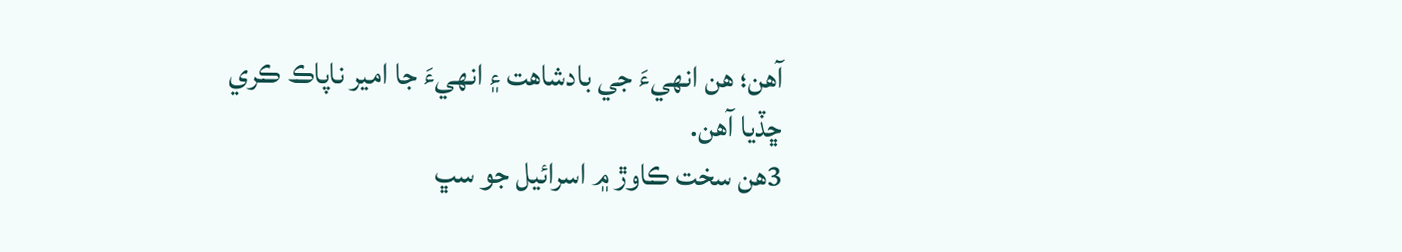آهن؛ هن انهيءَ جي بادشاهت ۽ انهيءَ جا امير ناپاڪ ڪري ڇڏيا آهن.
3هن سخت ڪاوڙ ۾ اسرائيل جو سڀ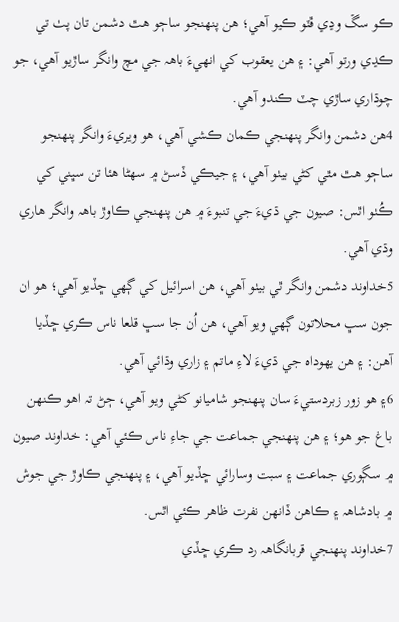ڪو سڱ وڍي ڦٽو ڪيو آهي؛ هن پنهنجو ساڄو هٿ دشمن تان پٺ تي ڪڍي ورتو آهي: ۽ هن يعقوب کي انهيءَ باهہ جي مچ وانگر ساڙيو آهي، جو چوڌاري ساڙي چٽ ڪندو آهي.
4هن دشمن وانگر پنهنجي ڪمان ڪشي آهي، هو ويريءَ وانگر پنهنجو ساڄو هٿ مٿي کڻي بيٺو آهي، ۽ جيڪي ڏسڻ ۾ سهڻا هئا تن سڀني کي ڪُٺو اٿس: صيون جي ڌيءَ جي تنبوءَ ۾ هن پنهنجي ڪاوڙ باهہ وانگر هاري وڌي آهي.
5خداوند دشمن وانگر ٿي بيٺو آهي، هن اسرائيل کي ڳهي ڇڏيو آهي؛ هو ان جون سڀ محلاتون ڳهي ويو آهي، هن اُن جا سڀ قلعا ناس ڪري ڇڏيا آهن: ۽ هن يهوداہ جي ڌيءَ لاءِ ماتم ۽ زاري وڌائي آهي.
6۽ هو زور زبردستيءَ سان پنهنجو شاميانو کڻي ويو آهي، ڄڻ تہ اهو ڪنهن باغ جو هو؛ ۽ هن پنهنجي جماعت جي جاءِ ناس ڪئي آهي: خداوند صيون ۾ سڳوري جماعت ۽ سبت وسارائي ڇڏيو آهي، ۽ پنهنجي ڪاوڙ جي جوش ۾ بادشاهہ ۽ ڪاهن ڏانهن نفرت ظاهر ڪئي اٿس.
7خداوند پنهنجي قربانگاهہ رد ڪري ڇڏي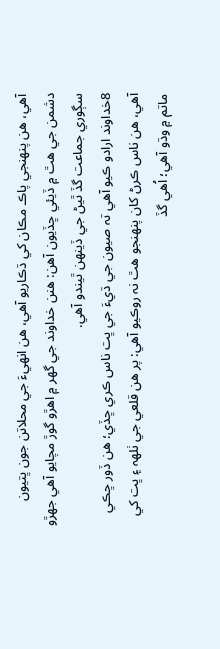آهي، هن پنهنجي پاڪ مڪان کي ڌڪاريو آهي، هن انهيءَ جي محلاتن جون ڀتيون دشمن جي هٿ ۾ ڏيئي ڇڏيون آهن: هنن خداوند جي گهر ۾ اهڙو گوڙ مچايو آهي جهڙو سڳوري جماعت گڏ ٿيڻ جي ڏينهن ٿيندو آهي.
8خداوند ارادو ڪيو آهي تہ صيون جي ڌيءَ جي ڀت ناس ڪري ڇڏي؛ هن ڏور ڇڪي آهي، هن ناس ڪرڻ کان پنهنجو هٿ نہ روڪيو آهي: پر هن قلعي جي ٺلهہ ۽ ڀت کي ماتم ۾ وڌو آهي؛ اُهي گڏ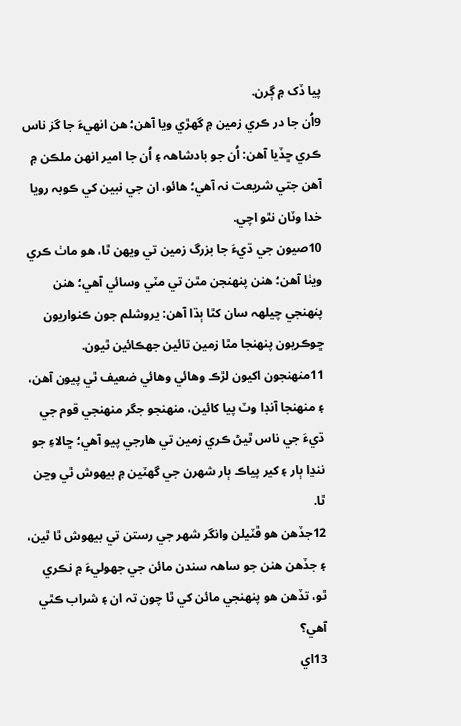پيا ڏک ۾ ڳرن.
9اُن جا در ڪري زمين ۾ گهڙي ويا آهن؛ هن انهيءَ جا گز ناس ڪري ڇڏيا آهن: اُن جو بادشاهہ ۽ اُن جا امير انهن ملڪن ۾ آهن جتي شريعت نہ آهي؛ هائو، ان جي نبين کي ڪوبہ رويا خدا وٽان نٿو اچي.
10صيون جي ڌيءَ جا بزرگ زمين تي ويهن ٿا، هو ماٺ ڪري ويٺا آهن؛ هنن پنهنجن مٿن تي مٽي وسائي آهي؛ هنن پنهنجي چيلهہ سان کٿا ٻڌا آهن: يروشلم جون ڪنواريون ڇوڪريون پنهنجا مٿا زمين تائين جهڪائين ٿيون.
11منهنجون اکيون لڙڪ وهائي وهائي ضعيف ٿي پيون آهن، ۽ منهنجا آنڊا وٽ پيا کائين، منهنجو جگر منهنجي قوم جي ڌيءَ جي ناس ٿيڻ ڪري زمين تي هارجي پيو آهي؛ ڇالاءِ جو ننڍا ٻار ۽ کير پياڪ ٻار شهرن جي گهٽين ۾ بيهوش ٿي وڃن ٿا.
12جڏهن هو ڦٽيلن وانگر شهر جي رستن تي بيهوش ٿا ٿين، ۽ جڏهن هنن جو ساهہ سندن مائن جي جهوليءَ ۾ نڪري ٿو، تڏهن هو پنهنجي مائن کي ٿا چون تہ ان ۽ شراب ڪٿي آهي؟
13اي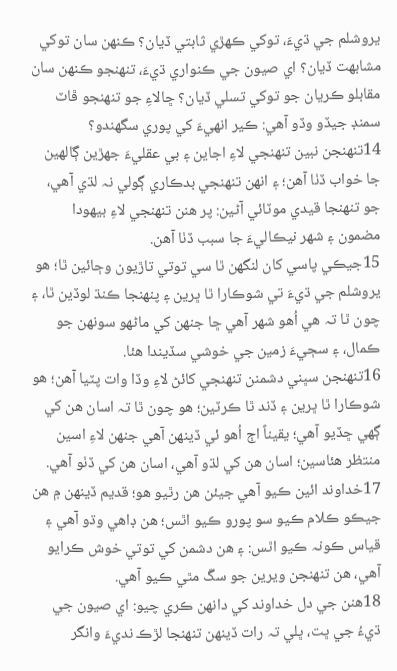يروشلم جي ڌيءَ، توکي ڪهڙي ثابتي ڏيان؟ ڪنهن سان توکي مشابهت ڏيان؟ اي صيون جي ڪنواري ڌيءَ، تنهنجو ڪنهن سان مقابلو ڪريان جو توکي تسلي ڏيان؟ ڇالاءِ جو تنهنجو ڦاٽ سمنڊ جيڏو وڏو آهي: ڪير انهيءَ کي پوري سگهندو؟
14تنهنجن نبين تنهنجي لاءِ اجاين ۽ بي عقليءَ جهڙين ڳالهين جا خواب ڏٺا آهن؛ ۽ انهن تنهنجي بدڪاري ڳولي نہ لڌي آهي، جو تنهنجا قيدي موٽائي آڻين: پر هنن تنهنجي لاءِ بيهودا مضمون ۽ شهر نيڪاليءَ جا سبب ڏٺا آهن.
15جيڪي پاسي کان لنگهن ٿا سي توتي تاڙيون وڄائين ٿا؛ هو يروشلم جي ڌيءَ تي شوڪارا ٿا ڀرين ۽ پنهنجا ڪنڌ لوڏين ٿا، ۽ چون ٿا تہ هي اُهو شهر آهي ڇا جنهن کي ماڻهو سونهن جو ڪمال، ۽ سڄيءَ زمين جي خوشي سڏيندا هئا.
16تنهنجن سڀني دشمنن تنهنجي کائڻ لاءِ وڏا وات پٽيا آهن؛ هو شوڪارا ٿا ڀرين ۽ ڏند ٿا ڪرٽين؛ هو چون ٿا تہ اسان هن کي ڳهي ڇڏيو آهي؛ يقيناً اڄ اُهو ئي ڏينهن آهي جنهن لاءِ اسين منتظر هئاسين؛ اسان هن کي لڌو آهي، اسان هن کي ڏٺو آهي.
17خداوند ائين ڪيو آهي جيئن هن رٿيو هو؛ قديم ڏينهن ۾ هن جيڪو ڪلام ڪيو سو پورو ڪيو اٿس؛ هن ڊاهي وڌو آهي ۽ قياس ڪونہ ڪيو اٿس: ۽ هن دشمن کي توتي خوش ڪرايو آهي، هن تنهنجن ويرين جو سڱ مٿي ڪيو آهي.
18هنن جي دل خداوند کي دانهن ڪري چيو: اي صيون جي ڌيءُ جي ڀت، ڀلي تہ رات ڏينهن تنهنجا لڙڪ نديءَ وانگر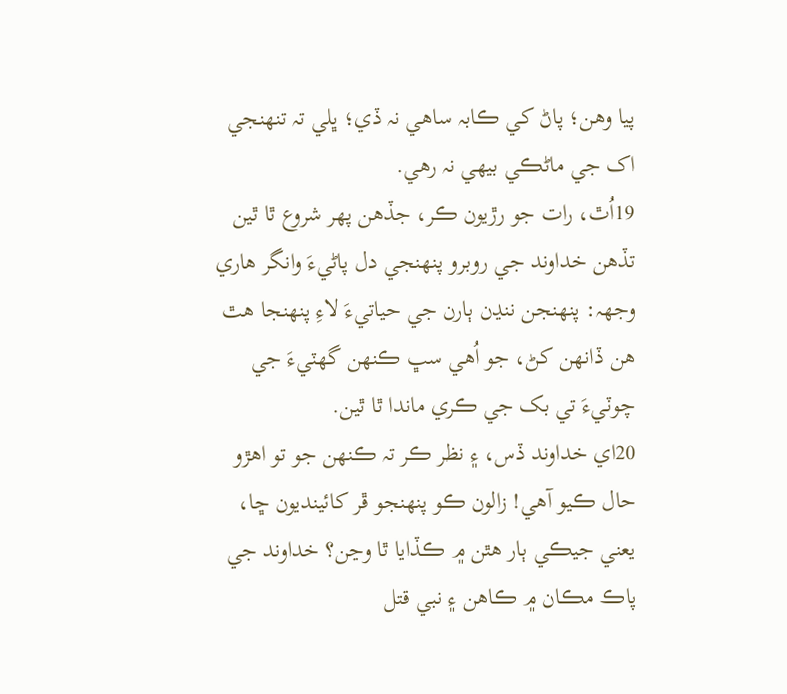پيا وهن؛ پاڻ کي ڪابہ ساهي نہ ڏي؛ ڀلي تہ تنهنجي اک جي ماڻڪي بيهي نہ رهي.
19اُٿ، رات جو رڙيون ڪر، جڏهن پهر شروع ٿا ٿين تڏهن خداوند جي روبرو پنهنجي دل پاڻيءَ وانگر هاري وجهہ: پنهنجن ننڍن ٻارن جي حياتيءَ لاءِ پنهنجا هٿ هن ڏانهن کڻ، جو اُهي سڀ ڪنهن گهٽيءَ جي چوٽيءَ تي بک جي ڪري ماندا ٿا ٿين.
20اي خداوند ڏس، ۽ نظر ڪر تہ ڪنهن جو تو اهڙو حال ڪيو آهي! زالون ڪو پنهنجو ڦر کائينديون ڇا، يعني جيڪي ٻار هٿن ۾ ڪڏايا ٿا وڃن؟ خداوند جي پاڪ مڪان ۾ ڪاهن ۽ نبي قتل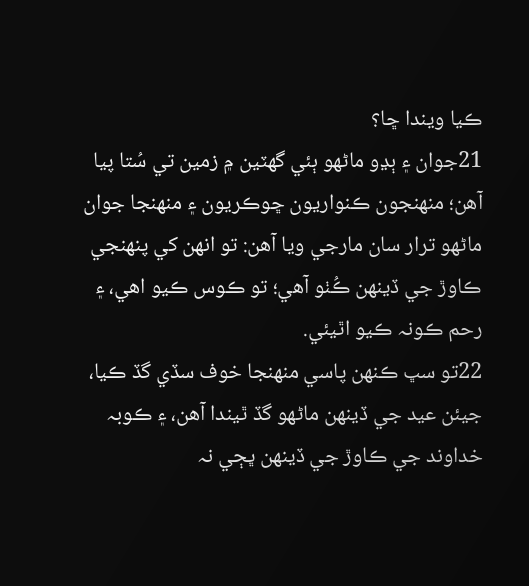ڪيا ويندا ڇا؟
21جوان ۽ ٻڍو ماڻهو ٻئي گهٽين ۾ زمين تي سُتا پيا آهن؛ منهنجون ڪنواريون ڇوڪريون ۽ منهنجا جوان ماڻهو ترار سان مارجي ويا آهن: تو انهن کي پنهنجي ڪاوڙ جي ڏينهن ڪُٺو آهي؛ تو ڪوس ڪيو اهي، ۽ رحم ڪونہ ڪيو اٿيئي.
22تو سڀ ڪنهن پاسي منهنجا خوف سڏي گڏ ڪيا، جيئن عيد جي ڏينهن ماڻهو گڏ ٿيندا آهن، ۽ ڪوبہ خداوند جي ڪاوڙ جي ڏينهن ڀڄي نہ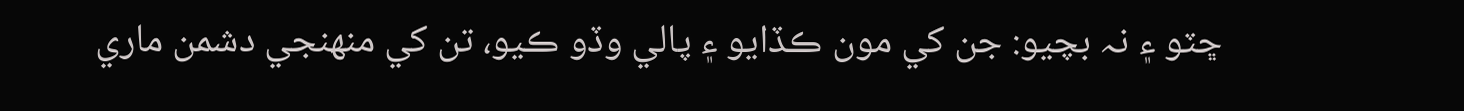ڇٽو ۽ نہ بچيو: جن کي مون ڪڏايو ۽ پالي وڏو ڪيو، تن کي منهنجي دشمن ماري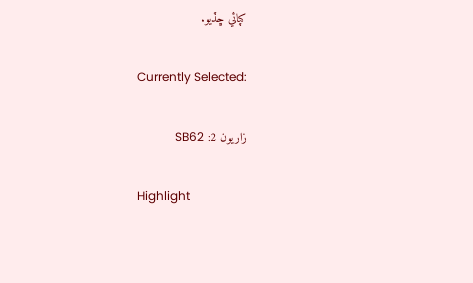کپائي ڇڏيو.

Currently Selected:

زاريون 2: SB62

Highlight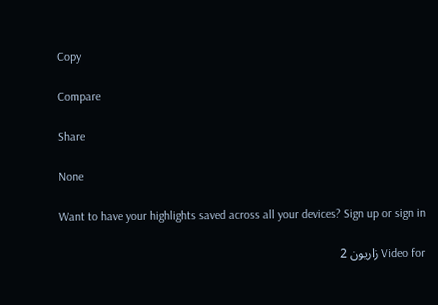Copy

Compare

Share

None

Want to have your highlights saved across all your devices? Sign up or sign in

Video for زاريون 2